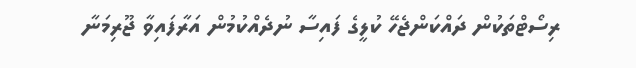ރިސޯޓްތަކުން ދައްކަންޖެހޭ ކުލީގެ ފައިސާ ނުދެއްކުމުން އަރާފައިވާ ޖޫރިމަނާ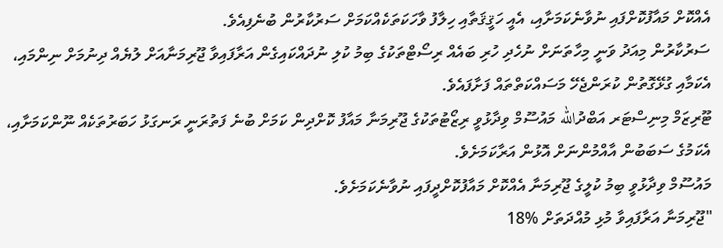އެއްކޮށް މައާފުކޮށްފައި ނުވާނެކަމަށާއި، އެއީ ހަޤީޤަތާއި ހިލާފު ވާހަކަތަކެއްކަމަށް ސަރުކާރުން ބުނެފިއެވެ.
ސަރުކާރުން މިއަދު ވަނީ މިހާތަނަށް ނުހެދި ހުރި ބައެއް ރިސޯޓްތަކުގެ ބިމު ކުލި ނުދައްކައިގެން އަރާފައިވާ ޖޫރިމަނާއަށް ލުޔެއް ދިނުމަށް ނިންމައި، އެކަމާއި ގުޅޭގޮތުން ކުރަންޖެހޭ މަސައްކަތްތައް ފަށާފައެވެ.
ޓޫރިޒަމް މިނިސްޓަރ އަބްދުالله މައުސޫމް ވިދާޅުވީ ރިޒޯޓުތަކުގެ ޖޫރިމަނާ މައާފު ކޮށްދިން ކަމަށް ބުނެ ފަތުރަނީ ރަނގަޅު ހަބަރުތަކެއް ނޫންކަމަށާއި، އެކަމުގެ ސަބަބުން އާއްމުންނަށް އޮޅުން އަރާކަމަށެވެ.
މައުސޫމް ވިދާޅުވީ ބިމު ކުލީގެ ޖޫރިމަނާ އެއްކޮށް މައާފުކޮށްދީފައި ނުވާނެކަމަށެވެ.
"ޖޫރިމަނާ އަރާފައިވާ މުޅި މުއްދަތަށް %18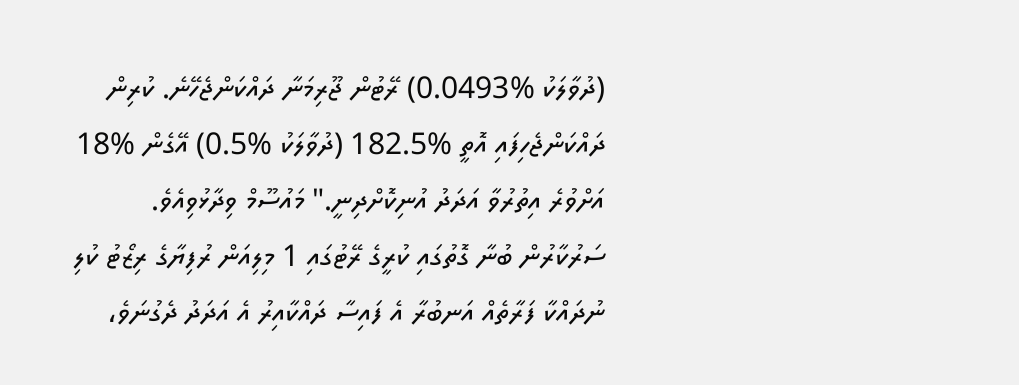(ދުވާލަކު %0.0493) ރޭޓުން ޖޫރިމަނާ ދައްކަންޖެހޭނެ. ކުރިން ދައްކަންޖެހިފައި އޮތީ %182.5 (ދުވާލަކު %0.5) އޭގެން %18 އަށްވުރެ އިތުރުވާ އަދަދު އުނިކޮށްދިނީ." މައުސޫމް ވިދާޅުވިއެވެ.
ސަރުކާރުން ބުނާ ގޮތުގައި ކުރީގެ ރޭޓުގައި 1 މިލިއަން ރުފިޔާގެ ރިޒޯޓު ކުލި ނުދައްކާ ފަރާތެއް އަނބުރާ އެ ފައިސާ ދައްކާއިރު އެ އަދަދު ދެގުނަވެ،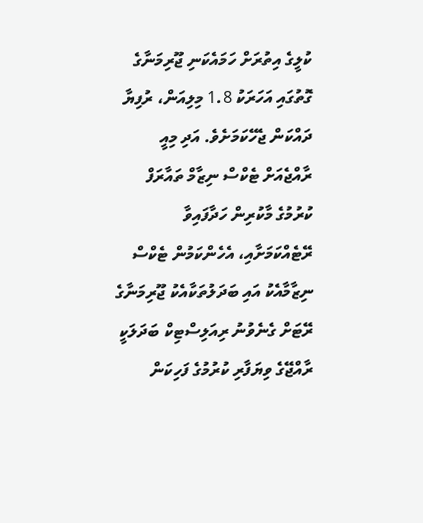ކުލީގެ އިތުރަށް ހަމައެކަނި ޖޫރިމަނާގެ ގޮތުގައި އަހަރަކު 1.8 މިލިއަން، ރުފިޔާ ދައްކަން ޖެހޭކަމަށެވެ. އަދި މިއީ ރާއްޖެއަށް ޓެކްސް ނިޒާމް ތައާރަފް ކުރުމުގެ މާކުރިން ހަދާފައިވާ ރޭޓެއްކަމަށާއި، އެހެންކަމުން ޓެކްސް ނިޒާމާއެކު އައި ބަދަލުތަކާއެކު ޖޫރިމަނާގެ ރޭޓަށް ގެނެވުނު ރިއަލިސްޓިކް ބަދަލަކީ ރާއްޖޭގެ ވިޔަފާރި ކުރުމުގެ ފަހިކަން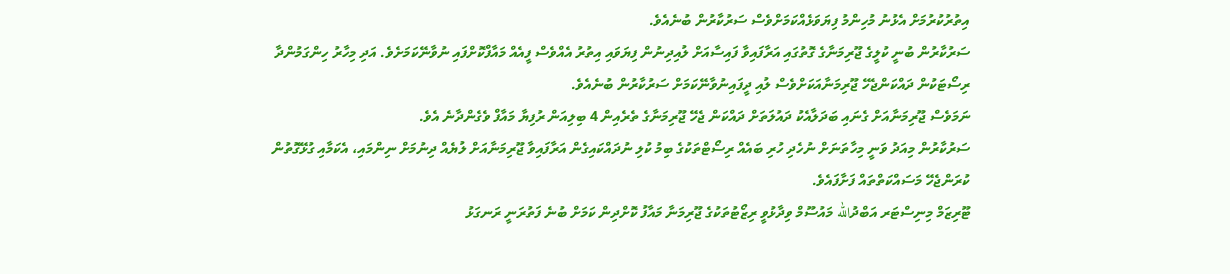އިތުރުކުރުމަށް އެޅުނު މުހިންމު ފިޔަވަޅެއްކަމަށްވެސް ސަރުކާރުން ބުނެއެވެ.
ސަރުކާރުން ބުނީ ކުލީގެ ޖޫރިމަނާގެ ގޮތުގައި އަރާފައިވާ ފައިސާއަށް ލުއިދިނުން ފިޔަވައި އިތުރު އެއްވެސް ފީއެއް މައާފްކޮށްފައި ނުވާނޭކަމަށެވެ. އަދި މިހާރު ހިންގަމުންދާ ރިސޯޓަކުން ދައްކަންޖެހޭ ޖޫރިމަނާއަކަށްވެސް ލުއި ދީފައިނުވާނޭކަމަށް ސަރުކާރުން ބުނެއެވެ.
ނަމަވެސް ޖޫރިމަނާއަށް ގެނައި ބަދަލާއެކު ދައުލަތަށް ދައްކަން ޖެހޭ ޖޫރިމަނާގެ ތެރެއިން 4 ބިލިއަން ރުފިޔާ މައާފް ވެގެންދާނެ އެވެ.
ސަރުކާރުން މިއަދު ވަނީ މިހާތަނަށް ނުހެދި ހުރި ބައެއް ރިސޯޓްތަކުގެ ބިމު ކުލި ނުދައްކައިގެން އަރާފައިވާ ޖޫރިމަނާއަށް ލުޔެއް ދިނުމަށް ނިންމައި، އެކަމާއި ގުޅޭގޮތުން ކުރަންޖެހޭ މަސައްކަތްތައް ފަށާފައެވެ.
ޓޫރިޒަމް މިނިސްޓަރ އަބްދުالله މައުސޫމް ވިދާޅުވީ ރިޒޯޓުތަކުގެ ޖޫރިމަނާ މައާފު ކޮށްދިން ކަމަށް ބުނެ ފަތުރަނީ ރަނގަޅު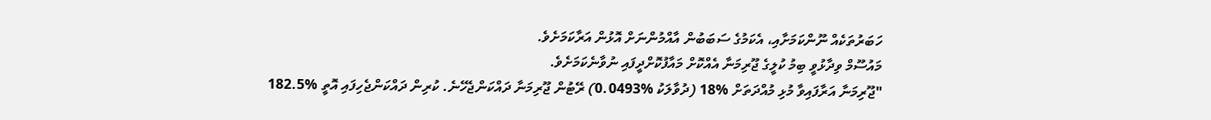ހަބަރުތަކެއް ނޫންކަމަށާއި، އެކަމުގެ ސަބަބުން އާއްމުންނަށް އޮޅުން އަރާކަމަށެވެ.
މައުސޫމް ވިދާޅުވީ ބިމު ކުލީގެ ޖޫރިމަނާ އެއްކޮށް މައާފުކޮށްދީފައި ނުވާނެކަމަށެވެ.
"ޖޫރިމަނާ އަރާފައިވާ މުޅި މުއްދަތަށް %18 (ދުވާލަކު %0.0493) ރޭޓުން ޖޫރިމަނާ ދައްކަންޖެހޭނެ. ކުރިން ދައްކަންޖެހިފައި އޮތީ %182.5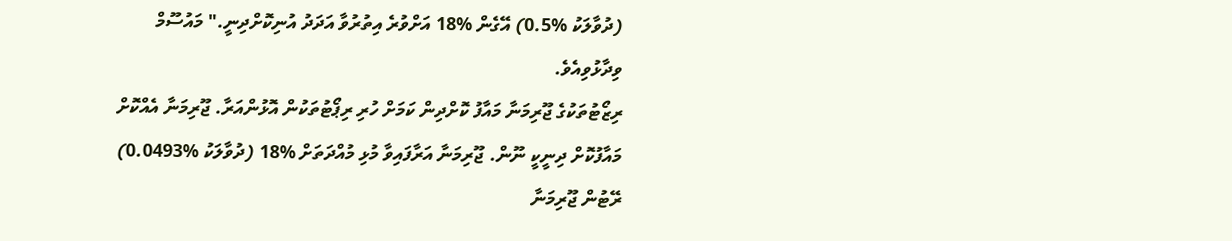(ދުވާލަކު %0.5) އޭގެން %18 އަށްވުރެ އިތުރުވާ އަދަދު އުނިކޮށްދިނީ." މައުސޫމް ވިދާޅުވިއެވެ.
ރިޒޯޓުތަކުގެ ޖޫރިމަނާ މައާފު ކޮށްދިން ކަމަށް ހުރި ރިޕޯޓުތަކުން އޮޅުންއަރާ. ޖޫރިމަނާ އެއްކޮށް މައާފުކޮށް ދިނީކީ ނޫން. ޖޫރިމަނާ އަރާފައިވާ މުޅި މުއްދަތަށް %18 (ދުވާލަކު %0.0493) ރޭޓުން ޖޫރިމަނާ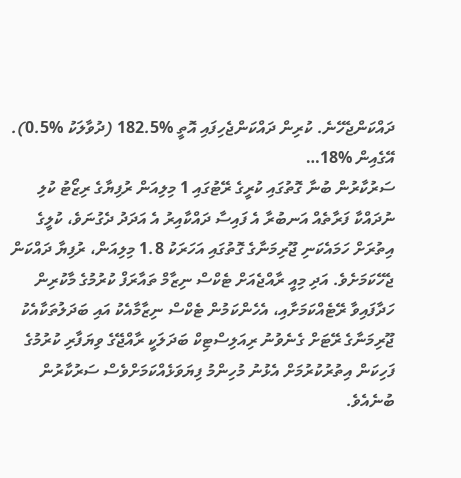ދައްކަންޖެހޭނެ. ކުރިން ދައްކަންޖެހިފައި އޮތީ %182.5 (ދުވާލަކު %0.5). އޭގެއިން %18…
ސަރުކާރުން ބުނާ ގޮތުގައި ކުރީގެ ރޭޓުގައި 1 މިލިއަން ރުފިޔާގެ ރިޒޯޓު ކުލި ނުދައްކާ ފަރާތެއް އަނބުރާ އެ ފައިސާ ދައްކާއިރު އެ އަދަދު ދެގުނަވެ، ކުލީގެ އިތުރަށް ހަމައެކަނި ޖޫރިމަނާގެ ގޮތުގައި އަހަރަކު 1.8 މިލިއަން، ރުފިޔާ ދައްކަން ޖެހޭކަމަށެވެ. އަދި މިއީ ރާއްޖެއަށް ޓެކްސް ނިޒާމް ތައާރަފް ކުރުމުގެ މާކުރިން ހަދާފައިވާ ރޭޓެއްކަމަށާއި، އެހެންކަމުން ޓެކްސް ނިޒާމާއެކު އައި ބަދަލުތަކާއެކު ޖޫރިމަނާގެ ރޭޓަށް ގެނެވުނު ރިއަލިސްޓިކް ބަދަލަކީ ރާއްޖޭގެ ވިޔަފާރި ކުރުމުގެ ފަހިކަން އިތުރުކުރުމަށް އެޅުނު މުހިންމު ފިޔަވަޅެއްކަމަށްވެސް ސަރުކާރުން ބުނެއެވެ.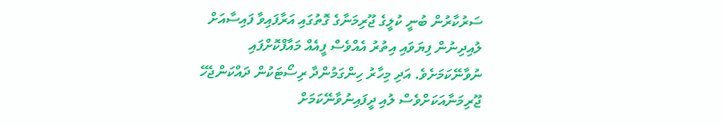ސަރުކާރުން ބުނީ ކުލީގެ ޖޫރިމަނާގެ ގޮތުގައި އަރާފައިވާ ފައިސާއަށް ލުއިދިނުން ފިޔަވައި އިތުރު އެއްވެސް ފީއެއް މައާފްކޮށްފައި ނުވާނޭކަމަށެވެ. އަދި މިހާރު ހިންގަމުންދާ ރިސޯޓަކުން ދައްކަންޖެހޭ ޖޫރިމަނާއަކަށްވެސް ލުއި ދީފައިނުވާނޭކަމަށް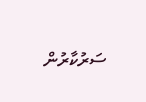ސަރުކާރުން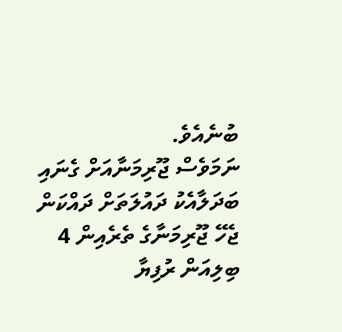ބުނެއެވެ.
ނަމަވެސް ޖޫރިމަނާއަށް ގެނައި ބަދަލާއެކު ދައުލަތަށް ދައްކަން ޖެހޭ ޖޫރިމަނާގެ ތެރެއިން 4 ބިލިއަން ރުފިޔާ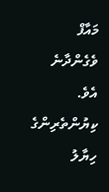މައާފް ވެގެންދާނެ އެވެ.
ކިޔުންތެރިންގެ ހިޔާލު